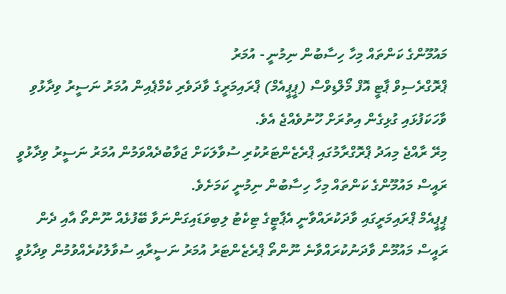މައުމޫންގެ ކަންތައް މިހާ ހިސާބުން ނިމުނީ - އުމަރު
ޕްރޮގްރެސިވް ޕާޓީ އޮފް މޯލްޑިވްސް (ޕީޕީއެމް) ޕްރައިމަރީގެ ވާދަވެރި ކެމްޕެއިން އުމަރު ނަސީރު ވިދާޅުވި ވާހަކަފުޅައި ގުޅިގެން އިތުރަށް ހޫނުވެއްޖެ އެވެ.
މިރޭ ރާއްޖެ މިއަދު ޕްރޮގްރާމުގައި ޕްރެޒެންޓަރުކުރި ސުވާލަކަށް ޖަވާބުދެއްވަމުން އުމަރު ނަސީރު ވިދާޅުވީ ރައީސް މައުމޫންގެ ކަންތައް މިހާ ހިސާބުން ނިމުނީ ކަމަށެވެ.
ޕީޕީއެމް ޕްރައިމަރީގައި ވާދަކުރައްވާނީ އެޕާޓީގެ ޓިކެޓު ލިބިވަޑައިގަންނަވާ ބޭފުޅެއް ނޫންތޯ އާއި ދެން ރައީސް މައުމޫން ވާދަނުކުރައްވާނެ ނޫންތޯ ޕްރެޒެންޓަރު އުމަރު ނަސީރާއި ސުވާލުކުރެއްވުމުން ވިދާޅުވީ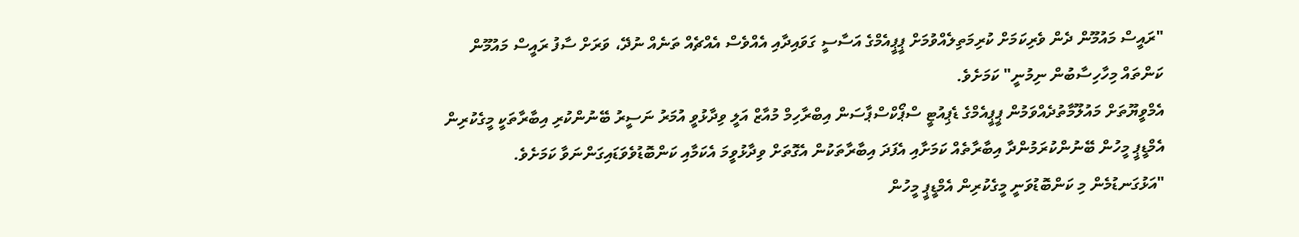"ރައީސް މައުމޫން ދެން ވެރިކަމަށް ކުރިމަތިލެއްވުމަށް ޕީޕީއެމްގެ އަސާސީ ގަވައިދާއި އެއްވެސް އެއްޗެއް ތަނެއް ނުދޭ، ވަރަށް ސާފު ރައީސް މައުމޫން ކަންތައް މިހާހިސާބުން ނިމުނީ" ކަމަށެވެ.
އެމްވީޔޫތަށް މައުލޫމާތުދެއްވަމުން ޕީޕީއެމްގެ ޑެޕިއުޓީ ސްޕޯކްސްޕާސަން އިބްރާހިމް މުއާޒް އަލީ ވިދާޅުވީ އުމަރު ނަސީރު ބޭނުންކުރި އިބާރާތަކީ މީގެކުރިން އެމްޑީޕީ މީހުން ބޭނުންކުރަމުންދާ އިބާރާތެއް ކަމަށާއި އެފަދަ އިބާރާތަކުން އެގޮތަށް ވިދާޅުވީމަ އެކަމާއި ކަންބޮޑުވެވަޑައިގަންނަވާ ކަމަށެވެ.
"އަޅުގަނޑުމެން މި ކަންބޮޑުވަނީ މީގެކުރިން އެމްޑީޕީ މީހުން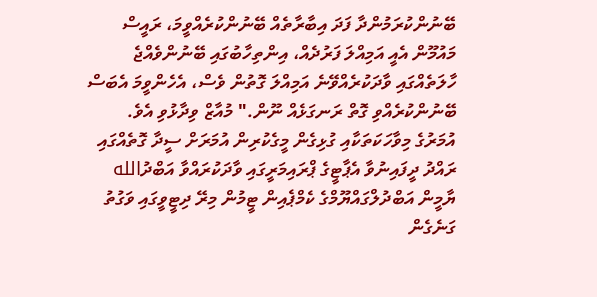ބޭނުންކުރަމުންދާ ފަދަ އިބާރާތެއް ބޭނުންކުރެއްވީމަ، ރައީސް މައުމޫން އެއީ އަމިއްލަ ފަރުދެއް، އިންތިހާބުގައި ބޭނުންވެއްޖެ ހާލަތެއްގައި ވާދަކުރެއްވޭނެ އަމިއްލަ ގޮތުން ވެސް، އެހެންވީމަ އެބަސް ބޭނުންކުރެއްވި ގޮތް ރަނގަޅެއް ނޫން." މުއާޒް ވިދާޅުވި އެވެ.
އުމަރުގެ މިވާހަކަތަކާއި ގުޅިގެން މީގެކުރިން އުމަރަށް ސީދާ ގޮތެއްގައި ރައްދު ދީފައިނުވާ އެޕާޓީގެ ޕްރައިމަރީގައި ވާދަކުރައްވާ އަބްދުالله ޔާމީން އަބްދުލްގައްޔޫމްގެ ކެމްޕެއިން ޓީމުން މިރޭ ދިޓީވީގައި ވަގުތު ގަނެގެން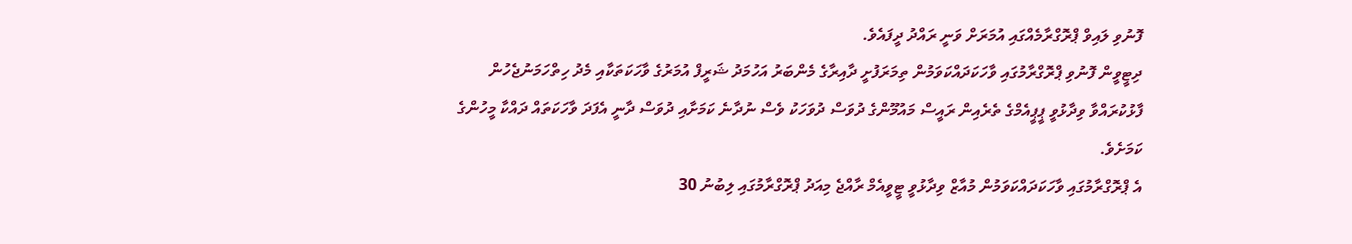ފޮނުވި ލައިވް ޕްރޮގްރާމެއްގައި އުމަރަށް ވަނީ ރައްދު ދީފައެވެ.
ދިޓީވީން ފޮނުވި ޕްރޮގްރާމުގައި ވާހަކަދައްކަވަމުން ތިމަރަފުށީ ދާއިރާގެ މެންބަރު އަހުމަދު ޝަރީފް އުމަރުގެ ވާހަކަތަކާއި މެދު ހިތްހަމަނުޖެހުން ފާޅުކުރައްވާ ވިދާޅުވީ ޕީޕީއެމްގެ ތެރެއިން ރައީސް މައުމޫންގެ ދުވަސް ދުވަހަކު ވެސް ނުދާނެ ކަމަށާއި ދުވަސް ދާނީ އެފަދަ ވާހަކަތައް ދައްކާ މީހުންގެ ކަމަށެވެ.
އެ ޕްރޮގްރާމުގައި ވާހަކަދައްކަވަމުން މުއާޒް ވިދާޅުވީ ޓީވީއެމް ރާއްޖެ މިއަދު ޕްރޮގްރާމުގައި ލިބުނު 30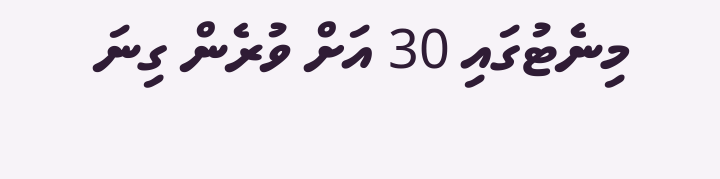މިނެޓުގައި 30 އަށް ވުރެން ގިނަ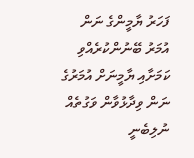ފަހަރު ޔާމީންގެ ނަން އުމަރު ބޭނުންކުރެއްވި ކަމަށާއި ޔާމީނަށް އުމަރުގެ ނަން ވިދާޅުވާން ވަގުތެއް ނުލިބެނީ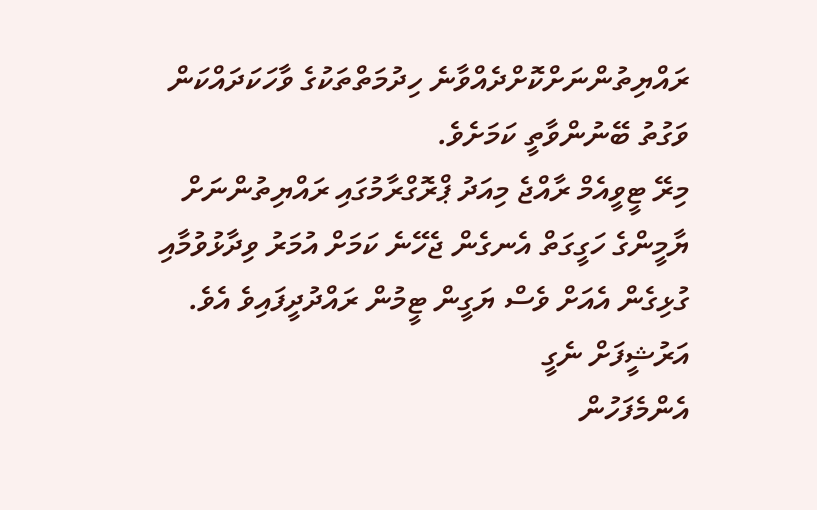ރައްޔިތުންނަށްކޮށްދެއްވާނެ ހިދުމަތްތަކުގެ ވާހަކަދައްކަން ވަގުތު ބޭނުންވާތީ ކަމަށެވެ.
މިރޭ ޓީވީއެމް ރާއްޖެ މިއަދު ޕްރޮގްރާމުގައި ރައްޔިތުންނަށް ޔާމީންގެ ހަގީގަތް އެނގެން ޖެހޭނެ ކަމަށް އުމަރު ވިދާޅުވުމާއި ގުޅިގެން އެއަށް ވެސް ޔަގީން ޓީމުން ރައްދުދީފައިވެ އެވެ.
އަރުޝީފަށް ނެގީ
އެންމެފަހުން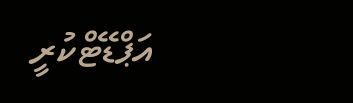އަޕްޑޭޓްކުރީ